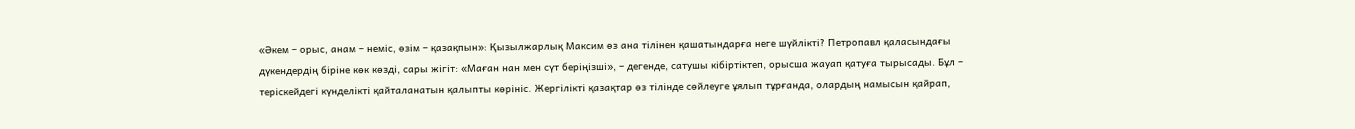«Әкем – орыс, анам – неміс, өзім – қазақпын»: Қызылжарлық Максим өз ана тілінен қашатындарға неге шүйлікті? Петропавл қаласындағы дүкендердің біріне көк көзді, сары жігіт: «Маған нан мен сүт беріңізші», – дегенде, сатушы кібіртіктеп, орысша жауап қатуға тырысады. Бұл – теріскейдегі күнделікті қайталанатын қалыпты көрініс. Жергілікті қазақтар өз тілінде сөйлеуге ұялып тұрғанда, олардың намысын қайрап,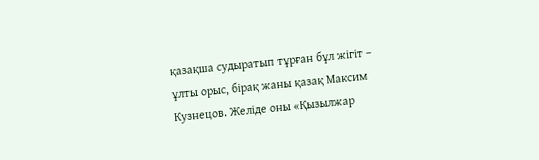қазақша судыратып тұрған бұл жігіт – ұлты орыс, бірақ жаны қазақ Максим Кузнецов. Желіде оны «Қызылжар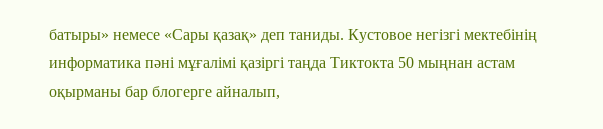батыры» немесе «Сары қазақ» деп таниды. Кустовое негізгі мектебінің информатика пәні мұғалімі қазіргі таңда Тиктокта 50 мыңнан астам оқырманы бар блогерге айналып,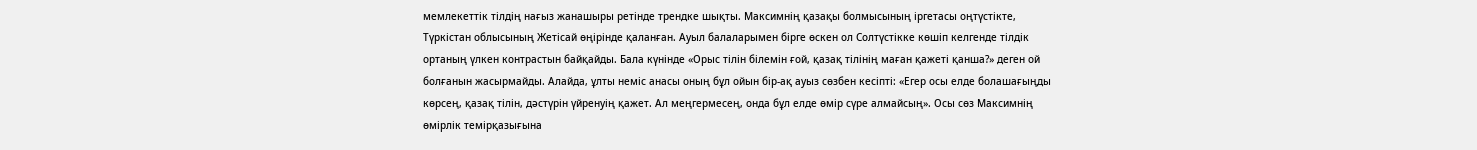мемлекеттік тілдің нағыз жанашыры ретінде трендке шықты. Максимнің қазақы болмысының іргетасы оңтүстікте, Түркістан облысының Жетісай өңірінде қаланған. Ауыл балаларымен бірге өскен ол Солтүстікке көшіп келгенде тілдік ортаның үлкен контрастын байқайды. Бала күнінде «Орыс тілін білемін ғой, қазақ тілінің маған қажеті қанша?» деген ой болғанын жасырмайды. Алайда, ұлты неміс анасы оның бұл ойын бір-ақ ауыз сөзбен кесіпті: «Егер осы елде болашағыңды көрсең, қазақ тілін, дәстүрін үйренуің қажет. Ал меңгермесең, онда бұл елде өмір сүре алмайсың». Осы сөз Максимнің өмірлік темірқазығына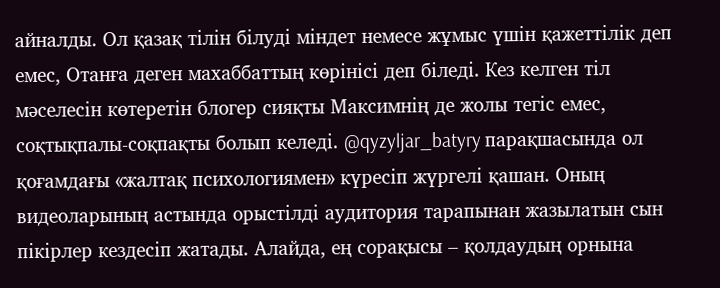айналды. Ол қазақ тілін білуді міндет немесе жұмыс үшін қажеттілік деп емес, Отанға деген махаббаттың көрінісі деп біледі. Кез келген тіл мәселесін көтеретін блогер сияқты Максимнің де жолы тегіс емес, соқтықпалы-соқпақты болып келеді. @qyzyljar_batyry парақшасында ол қоғамдағы «жалтақ психологиямен» күресіп жүргелі қашан. Оның видеоларының астында орыстілді аудитория тарапынан жазылатын сын пікірлер кездесіп жатады. Алайда, ең сорақысы – қолдаудың орнына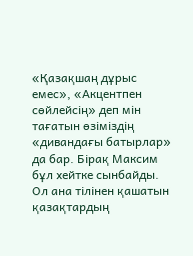«Қазақшаң дұрыс емес», «Акцентпен сөйлейсің» деп мін тағатын өзіміздің «дивандағы батырлар» да бар. Бірақ Максим бұл хейтке сынбайды. Ол ана тілінен қашатын қазақтардың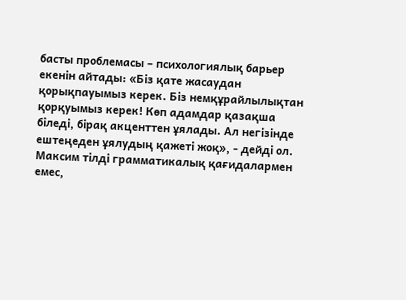басты проблемасы – психологиялық барьер екенін айтады: «Біз қате жасаудан қорықпауымыз керек. Біз немқұрайлылықтан қорқуымыз керек! Көп адамдар қазақша біледі, бірақ акценттен ұялады. Ал негізінде ештеңеден ұялудың қажеті жоқ», - дейді ол. Максим тілді грамматикалық қағидалармен емес,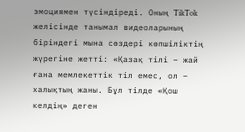эмоциямен түсіндіреді. Оның TikTok желісінде танымал видеоларының біріндегі мына сөздері көпшіліктің жүрегіне жетті: «Қазақ тілі – жай ғана мемлекеттік тіл емес, ол – халықтың жаны. Бұл тілде «Қош келдің» деген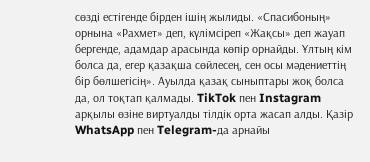сөзді естігенде бірден ішің жылиды. «Спасибоның» орнына «Рахмет» деп, күлімсіреп «Жақсы» деп жауап бергенде, адамдар арасында көпір орнайды. Ұлтың кім болса да, егер қазақша сөйлесең, сен осы мәдениеттің бір бөлшегісің». Ауылда қазақ сыныптары жоқ болса да, ол тоқтап қалмады. TikTok пен Instagram арқылы өзіне виртуалды тілдік орта жасап алды. Қазір WhatsApp пен Telegram-да арнайы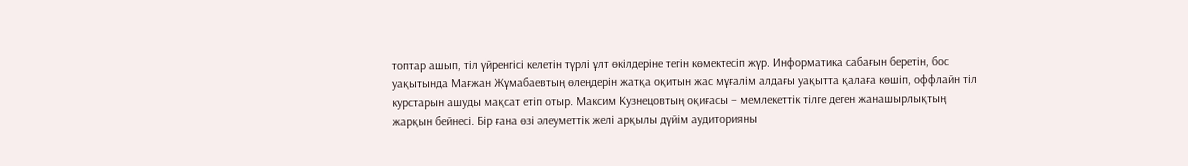топтар ашып, тіл үйренгісі келетін түрлі ұлт өкілдеріне тегін көмектесіп жүр. Информатика сабағын беретін, бос уақытында Мағжан Жұмабаевтың өлеңдерін жатқа оқитын жас мұғалім алдағы уақытта қалаға көшіп, оффлайн тіл курстарын ашуды мақсат етіп отыр. Максим Кузнецовтың оқиғасы – мемлекеттік тілге деген жанашырлықтың жарқын бейнесі. Бір ғана өзі әлеуметтік желі арқылы дүйім аудиторияны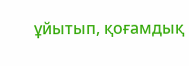ұйытып, қоғамдық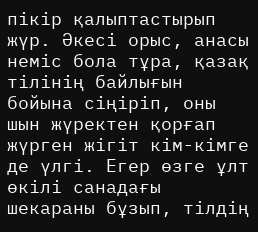пікір қалыптастырып жүр. Әкесі орыс, анасы неміс бола тұра, қазақ тілінің байлығын бойына сіңіріп, оны шын жүректен қорғап жүрген жігіт кім-кімге де үлгі. Егер өзге ұлт өкілі санадағы шекараны бұзып, тілдің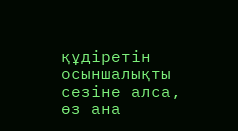құдіретін осыншалықты сезіне алса, өз ана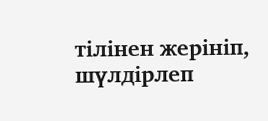тілінен жерініп, шүлдірлеп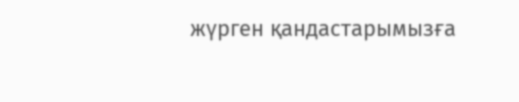жүрген қандастарымызға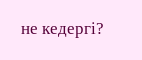не кедергі?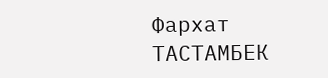Фархат ТАСТАМБЕК